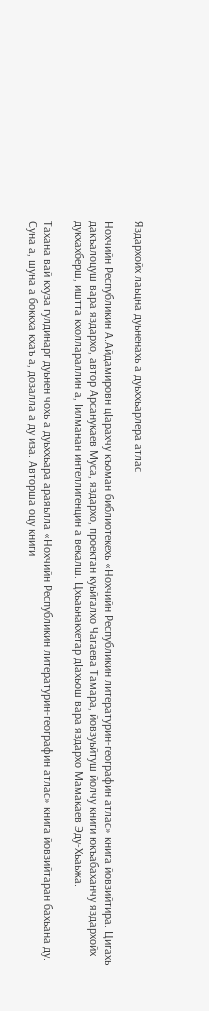Яздархойх лаьцна дуьненахь а дуьххьарлера атлас

Нохчийн Республикин А.Айдамировн цIарахчу къоман библиотекехь «Нохчийн Республикин литературин-географин атлас» книга йовзийтира. Цигахь дакъалоцуш вара яздархо, автор Арсанукаев Муса, яздархо, проектан куьйгалхо Чагаева Тамара, йовзуьйтуш йолчу книги юкъабаханчу яздархойх дукхахберш, иштта кхоллараллин а, Iилманан интеллигенцин а векалш. Цхьаьнакхетар дIахьош вара яздархо Мамакаев Эду-Хьаьжа.

Тахана вай кхуза гулдинарг дуьнен чохь а дуьххьара араяьлла «Нохчийн Республикин литературин-географин атлас» книга йовзийтаран бахьана ду. Суна а, шуна а боккха кхаъ а, дозалла а ду иза. Авторша оцу книги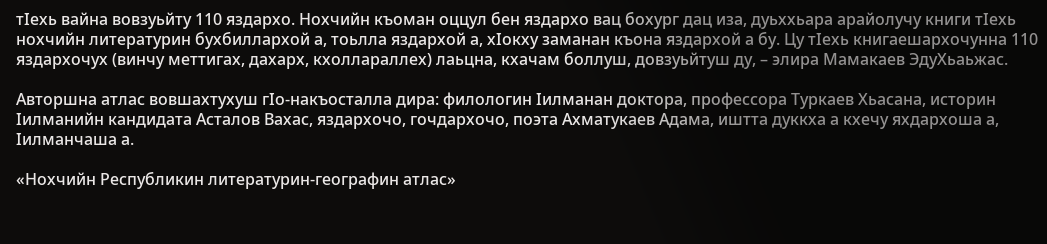тIехь вайна вовзуьйту 110 яздархо. Нохчийн къоман оццул бен яздархо вац бохург дац иза, дуьххьара арайолучу книги тIехь нохчийн литературин бухбиллархой а, тоьлла яздархой а, хIокху заманан къона яздархой а бу. Цу тIехь книгаешархочунна 110 яздархочух (винчу меттигах, дахарх, кхоллараллех) лаьцна, кхачам боллуш, довзуьйтуш ду, – элира Мамакаев ЭдуХьаьжас.

Авторшна атлас вовшахтухуш гIо-накъосталла дира: филологин Iилманан доктора, профессора Туркаев Хьасана, историн Iилманийн кандидата Асталов Вахас, яздархочо, гочдархочо, поэта Ахматукаев Адама, иштта дуккха а кхечу яхдархоша а, Iилманчаша а.

«Нохчийн Республикин литературин-географин атлас»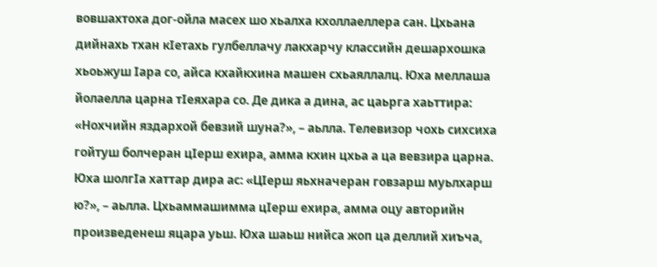вовшахтоха дог-ойла масех шо хьалха кхоллаеллера сан. Цхьана дийнахь тхан кIетахь гулбеллачу лакхарчу классийн дешархошка хьоьжуш Iара со, айса кхайкхина машен схьаяллалц. Юха меллаша йолаелла царна тIеяхара со. Де дика а дина, ас цаьрга хаьттира: «Нохчийн яздархой бевзий шуна?», – аьлла. Телевизор чохь сихсиха гойтуш болчеран цIерш ехира, амма кхин цхьа а ца вевзира царна. Юха шолгIа хаттар дира ас: «ЦIерш яьхначеран говзарш муьлхарш ю?», – аьлла. Цхьаммашимма цIерш ехира, амма оцу авторийн произведенеш яцара уьш. Юха шаьш нийса жоп ца деллий хиъча,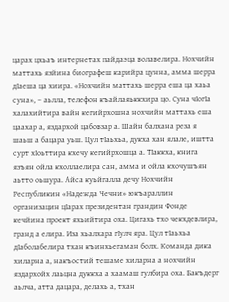царах цхьаъ интернетах пайдаэца волавелира. Нохчийн маттахь язйина биографеш карийра цунна, амма шерра дIаеша ца хиира. «Нохчийн маттахь шерра еша ца хаьа суна», – аьлла, телефон къайлаяьккхира цо. Суна чIогIа халахийтира вайн кегийрхошна нохчийн маттахь еша цаахар а, яздархой цабовзар а. Шайн балхана реза я шаьш а бацара уьш. Цул тIаьхьа, дукха хан ялале, иштта сурт хIоьттира кхечу кегийрхошца а. ТIаккха, книга язъян ойла кхоллаелира сан, амма и ойла кхочушъян аьтто оьшура. Айса куьйгалла дечу Нохчийн Республикин «Надежда Чечни» юкъараллин организацин цIарах президентан грандин Фонде кечйина проект яхьийтира оха. Цигахь тхо чекхдевлира, гранд а елира. Иза хьалхара гIулч яра. Цул тIаьхьа дIаболабелира тхан къинхьегаман болх. Команда дика хиларна а, накъостий тешаме хиларна а нохчийн яздархойх лаьцна дуккха а хаамаш гулбира оха. Бакъдерг аьлча, атта дацара, делахь а, тхан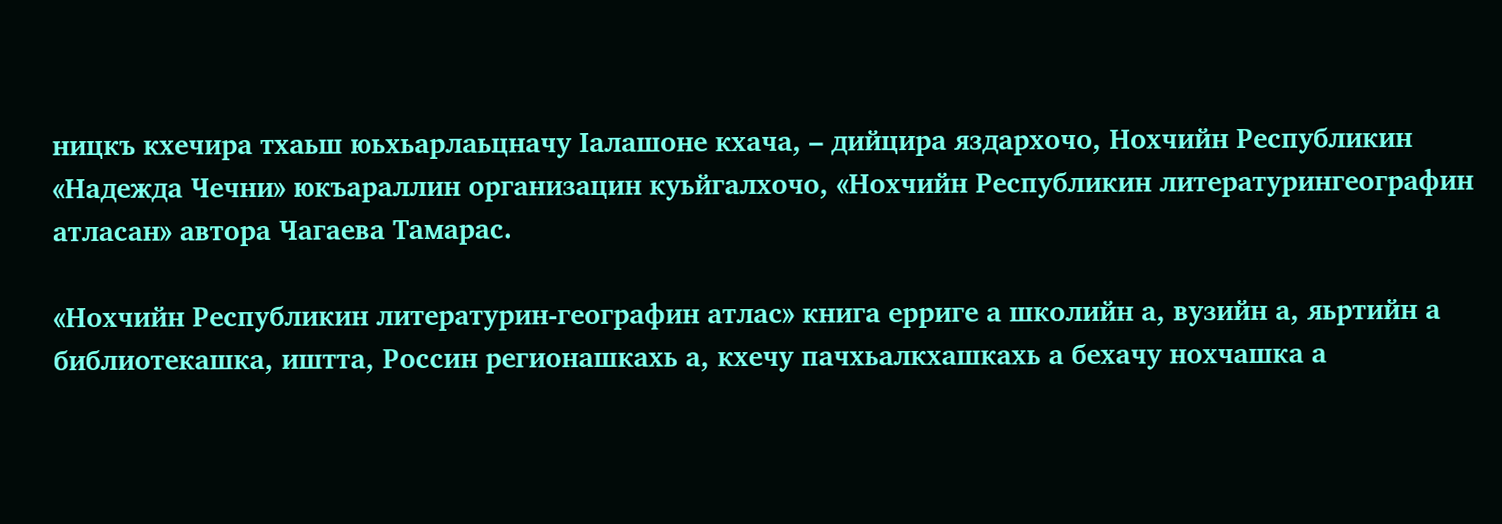ницкъ кхечира тхаьш юьхьарлаьцначу Iалашоне кхача, – дийцира яздархочо, Нохчийн Республикин «Надежда Чечни» юкъараллин организацин куьйгалхочо, «Нохчийн Республикин литературингеографин атласан» автора Чагаева Тамарас.

«Нохчийн Республикин литературин-географин атлас» книга ерриге а школийн а, вузийн а, яьртийн а библиотекашка, иштта, Россин регионашкахь а, кхечу пачхьалкхашкахь а бехачу нохчашка а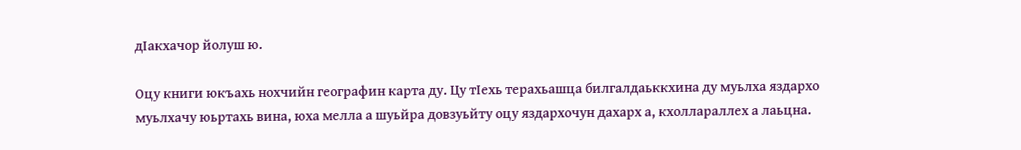дIакхачор йолуш ю.

Оцу книги юкъахь нохчийн географин карта ду. Цу тIехь терахьашца билгалдаьккхина ду муьлха яздархо муьлхачу юьртахь вина, юха мелла а шуьйра довзуьйту оцу яздархочун дахарх а, кхоллараллех а лаьцна.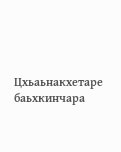Цхьаьнакхетаре баьхкинчара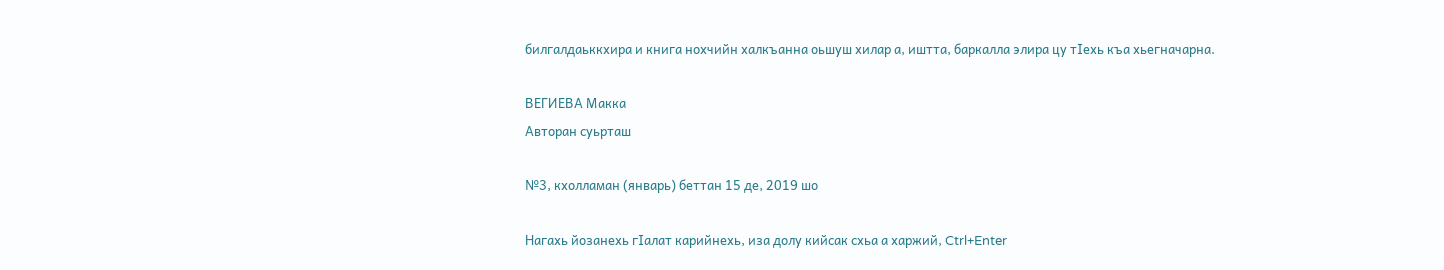билгалдаьккхира и книга нохчийн халкъанна оьшуш хилар а, иштта, баркалла элира цу тIехь къа хьегначарна.

ВЕГИЕВА Макка
Авторан суьрташ

№3, кхолламан (январь) беттан 15 де, 2019 шо

Нагахь йозанехь гIалат карийнехь, иза долу кийсак схьа а харжий, Ctrl+Enter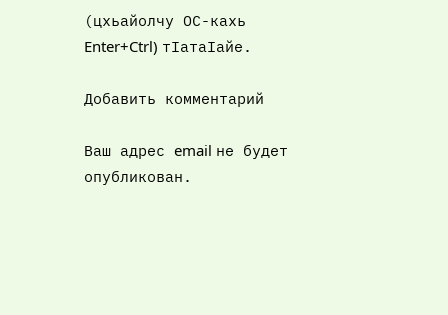(цхьайолчу ОС-кахь Enter+Ctrl) тIатаIайе.

Добавить комментарий

Ваш адрес email не будет опубликован.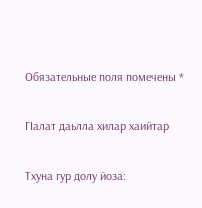Обязательные поля помечены *

ГIалат даьлла хилар хаийтар

Тхуна гур долу йоза: